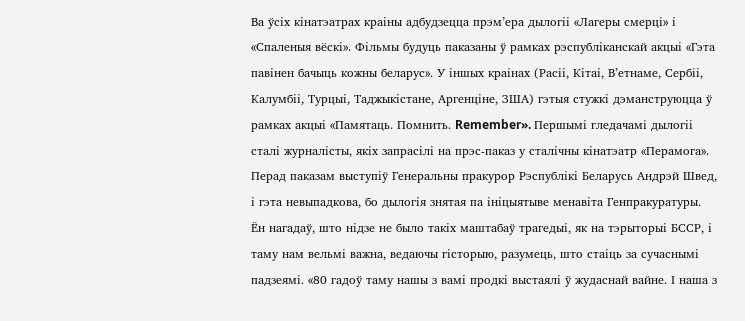Ва ўсіх кінатэатрах краіны адбудзецца прэм’ера дылогіі «Лагеры смерці» і «Спаленыя вёскі». Фільмы будуць паказаны ў рамках рэспубліканскай акцыі «Гэта павінен бачыць кожны беларус». У іншых краінах (Расіі, Кітаі, В’етнаме, Сербіі, Калумбіі, Турцыі, Таджыкістане, Аргенціне, ЗША) гэтыя стужкі дэманструюцца ў рамках акцыі «Памятаць. Помнить. Remember». Першымі гледачамі дылогіі сталі журналісты, якіх запрасілі на прэс-паказ у сталічны кінатэатр «Перамога».
Перад паказам выступіў Генеральны пракурор Рэспублікі Беларусь Андрэй Швед, і гэта невыпадкова, бо дылогія знятая па ініцыятыве менавіта Генпракуратуры. Ён нагадаў, што нідзе не было такіх маштабаў трагедыі, як на тэрыторыі БССР, і таму нам вельмі важна, ведаючы гісторыю, разумець, што стаіць за сучаснымі падзеямі. «80 гадоў таму нашы з вамі продкі выстаялі ў жудаснай вайне. І наша з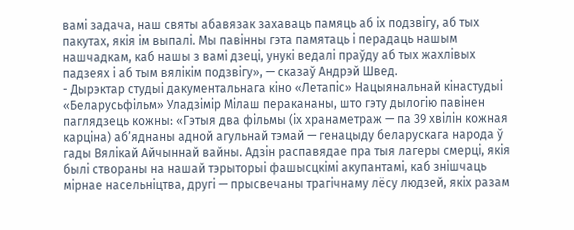вамі задача, наш святы абавязак захаваць памяць аб іх подзвігу, аб тых пакутах, якія ім выпалі. Мы павінны гэта памятаць і перадаць нашым нашчадкам, каб нашы з вамі дзеці, унукі ведалі праўду аб тых жахлівых падзеях і аб тым вялікім подзвігу», — сказаў Андрэй Швед.
- Дырэктар студыі дакументальнага кіно «Летапіс» Нацыянальнай кінастудыі «Беларусьфільм» Уладзімір Мілаш перакананы, што гэту дылогію павінен паглядзець кожны: «Гэтыя два фільмы (іх хранаметраж — па 39 хвілін кожная карціна) аб’яднаны адной агульнай тэмай — генацыду беларускага народа ў гады Вялікай Айчыннай вайны. Адзін распавядае пра тыя лагеры смерці, якія былі створаны на нашай тэрыторыі фашысцкімі акупантамі, каб знішчаць мірнае насельніцтва, другі — прысвечаны трагічнаму лёсу людзей, якіх разам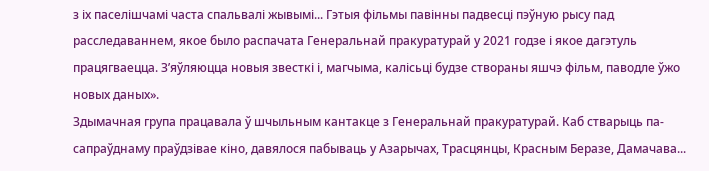з іх паселішчамі часта спальвалі жывымі... Гэтыя фільмы павінны падвесці пэўную рысу пад расследаваннем, якое было распачата Генеральнай пракуратурай у 2021 годзе і якое дагэтуль працягваецца. З’яўляюцца новыя звесткі і, магчыма, калісьці будзе створаны яшчэ фільм, паводле ўжо новых даных».
Здымачная група працавала ў шчыльным кантакце з Генеральнай пракуратурай. Каб стварыць па-сапраўднаму праўдзівае кіно, давялося пабываць у Азарычах, Трасцянцы, Красным Беразе, Дамачава...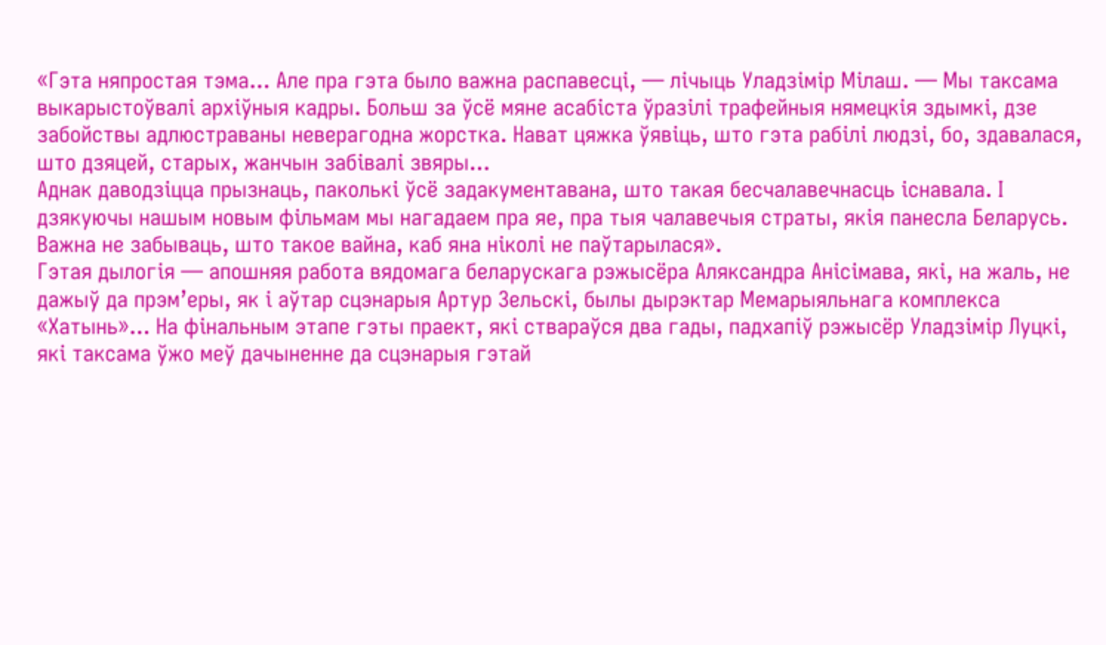«Гэта няпростая тэма... Але пра гэта было важна распавесці, — лічыць Уладзімір Мілаш. — Мы таксама выкарыстоўвалі архіўныя кадры. Больш за ўсё мяне асабіста ўразілі трафейныя нямецкія здымкі, дзе забойствы адлюстраваны неверагодна жорстка. Нават цяжка ўявіць, што гэта рабілі людзі, бо, здавалася, што дзяцей, старых, жанчын забівалі звяры...
Аднак даводзіцца прызнаць, паколькі ўсё задакументавана, што такая бесчалавечнасць існавала. І дзякуючы нашым новым фільмам мы нагадаем пра яе, пра тыя чалавечыя страты, якія панесла Беларусь. Важна не забываць, што такое вайна, каб яна ніколі не паўтарылася».
Гэтая дылогія — апошняя работа вядомага беларускага рэжысёра Аляксандра Анісімава, які, на жаль, не дажыў да прэм’еры, як і аўтар сцэнарыя Артур Зельскі, былы дырэктар Мемарыяльнага комплекса «Хатынь»... На фінальным этапе гэты праект, які ствараўся два гады, падхапіў рэжысёр Уладзімір Луцкі, які таксама ўжо меў дачыненне да сцэнарыя гэтай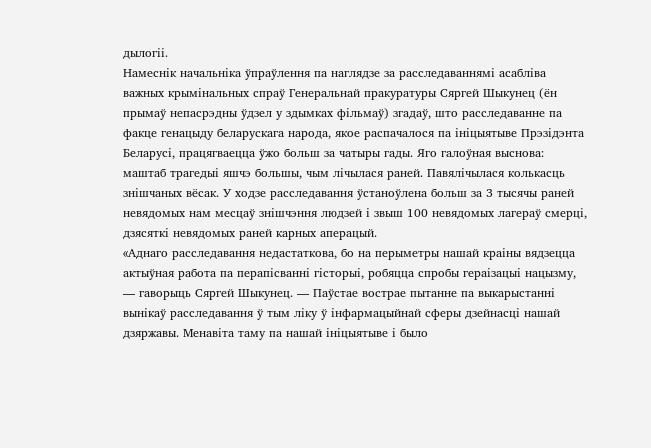дылогіі.
Намеснік начальніка ўпраўлення па наглядзе за расследаваннямі асабліва важных крымінальных спраў Генеральнай пракуратуры Сяргей Шыкунец (ён прымаў непасрэдны ўдзел у здымках фільмаў) згадаў, што расследаванне па факце генацыду беларускага народа, якое распачалося па ініцыятыве Прэзідэнта Беларусі, працягваецца ўжо больш за чатыры гады. Яго галоўная выснова: маштаб трагедыі яшчэ большы, чым лічылася раней. Павялічылася колькасць знішчаных вёсак. У ходзе расследавання ўстаноўлена больш за 3 тысячы раней невядомых нам месцаў знішчэння людзей і звыш 100 невядомых лагераў смерці, дзясяткі невядомых раней карных аперацый.
«Аднаго расследавання недастаткова, бо на перыметры нашай краіны вядзецца актыўная работа па перапісванні гісторыі, робяцца спробы гераізацыі нацызму, — гаворыць Сяргей Шыкунец. — Паўстае вострае пытанне па выкарыстанні вынікаў расследавання ў тым ліку ў інфармацыйнай сферы дзейнасці нашай дзяржавы. Менавіта таму па нашай ініцыятыве і было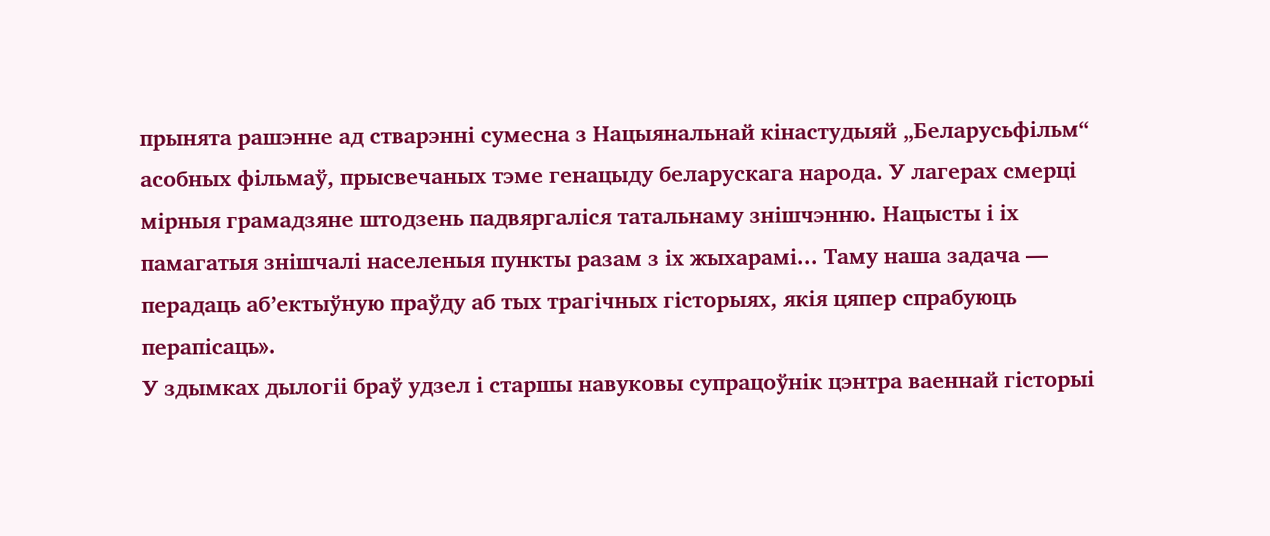прынята рашэнне ад стварэнні сумесна з Нацыянальнай кінастудыяй „Беларусьфільм“ асобных фільмаў, прысвечаных тэме генацыду беларускага народа. У лагерах смерці мірныя грамадзяне штодзень падвяргаліся татальнаму знішчэнню. Нацысты і іх памагатыя знішчалі населеныя пункты разам з іх жыхарамі... Таму наша задача — перадаць аб’ектыўную праўду аб тых трагічных гісторыях, якія цяпер спрабуюць перапісаць».
У здымках дылогіі браў удзел і старшы навуковы супрацоўнік цэнтра ваеннай гісторыі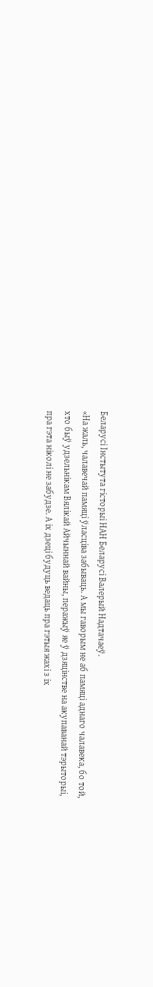Беларусі Інстытута гісторыі НАН Беларусі Валерый Надтачаеў.
«На жаль, чалавечай памяці ўласціва забываць. А мы гаворым не аб памяці аднаго чалавека, бо той, хто быў удзельнікам Вялікай Айчыннай вайны, перажыў яе ў дзяцінстве на акупаванай тэрыторыі, пра гэта ніколі не забудзе. А іх дзеці будуць ведаць пра гэтыя жахі з іх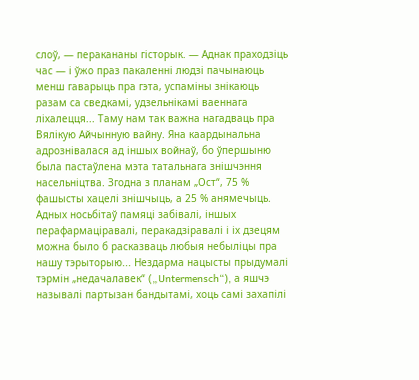слоў, — перакананы гісторык. — Аднак праходзіць час — і ўжо праз пакаленні людзі пачынаюць менш гаварыць пра гэта, успаміны знікаюць разам са сведкамі, удзельнікамі ваеннага ліхалецця... Таму нам так важна нагадваць пра Вялікую Айчынную вайну. Яна каардынальна адрознівалася ад іншых войнаў, бо ўпершыню была пастаўлена мэта татальнага знішчэння насельніцтва. Згодна з планам „Ост“, 75 % фашысты хацелі знішчыць, а 25 % анямечыць. Адных носьбітаў памяці забівалі, іншых перафармаціравалі, перакадзіравалі і іх дзецям можна было б расказваць любыя небыліцы пра нашу тэрыторыю... Нездарма нацысты прыдумалі тэрмін „недачалавек“ („Untermensch“), а яшчэ называлі партызан бандытамі, хоць самі захапілі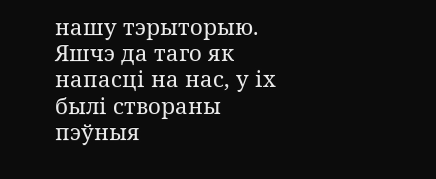нашу тэрыторыю. Яшчэ да таго як напасці на нас, у іх былі створаны пэўныя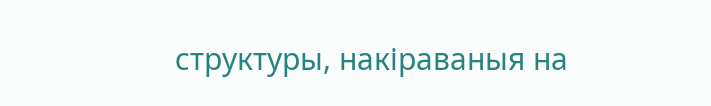структуры, накіраваныя на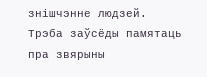знішчэнне людзей. Трэба заўсёды памятаць пра звярыны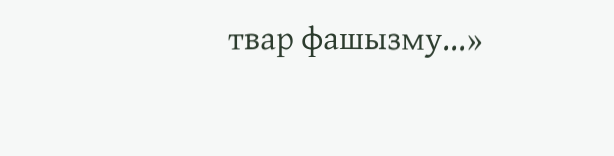твар фашызму...»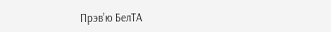Прэв’ю БелТА